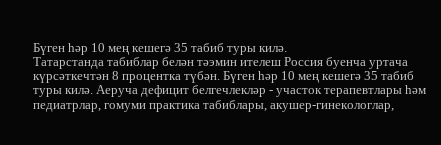Бүген һәр 10 мең кешегә 35 табиб туры килә.
Татарстанда табиблар белән тәэмин ителеш Россия буенча уртача күрсәткечтән 8 процентка түбән. Бүген һәр 10 мең кешегә 35 табиб туры килә. Аеруча дефицит белгечлекләр - участок терапевтлары һәм педиатрлар, гомуми практика табиблары, акушер-гинекологлар,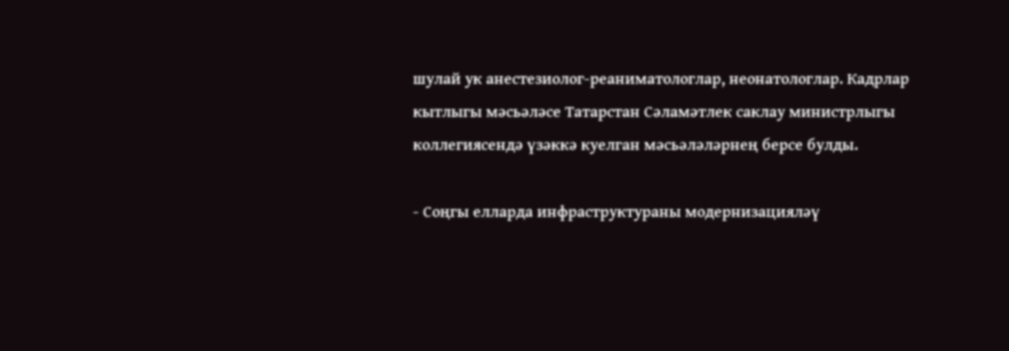шулай ук анестезиолог-реаниматологлар, неонатологлар. Кадрлар кытлыгы мәсьәләсе Татарстан Сәламәтлек саклау министрлыгы коллегиясендә үзәккә куелган мәсьәләләрнең берсе булды.

- Соңгы елларда инфраструктураны модернизацияләү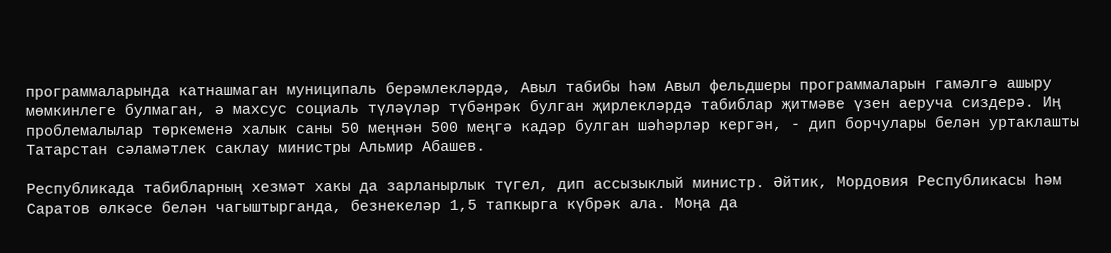программаларында катнашмаган муниципаль берәмлекләрдә, Авыл табибы һәм Авыл фельдшеры программаларын гамәлгә ашыру мөмкинлеге булмаган, ә махсус социаль түләүләр түбәнрәк булган җирлекләрдә табиблар җитмәве үзен аеруча сиздерә. Иң проблемалылар төркеменә халык саны 50 меңнән 500 меңгә кадәр булган шәһәрләр кергән, - дип борчулары белән уртаклашты Татарстан сәламәтлек саклау министры Альмир Абашев.

Республикада табибларның хезмәт хакы да зарланырлык түгел, дип ассызыклый министр. Әйтик, Мордовия Республикасы һәм Саратов өлкәсе белән чагыштырганда, безнекеләр 1,5 тапкырга күбрәк ала. Моңа да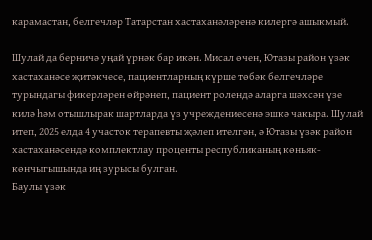карамастан, белгечләр Татарстан хастаханәләренә килергә ашыкмый.

Шулай да берничә уңай үрнәк бар икән. Мисал өчен, Ютазы район үзәк хастаханәсе җитәкчесе, пациентларның күрше төбәк белгечләре турындагы фикерләрен өйрәнеп, пациент ролендә аларга шәхсән үзе килә һәм отышлырак шартларда үз учреждениесенә эшкә чакыра. Шулай итеп, 2025 елда 4 участок терапевты җәлеп ителгән, ә Ютазы үзәк район хастаханәсендә комплектлау проценты республиканың көньяк-көнчыгышында иң зурысы булган.
Баулы үзәк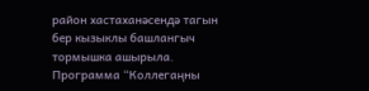район хастаханәсендә тагын бер кызыклы башлангыч тормышка ашырыла. Программа “Коллегаңны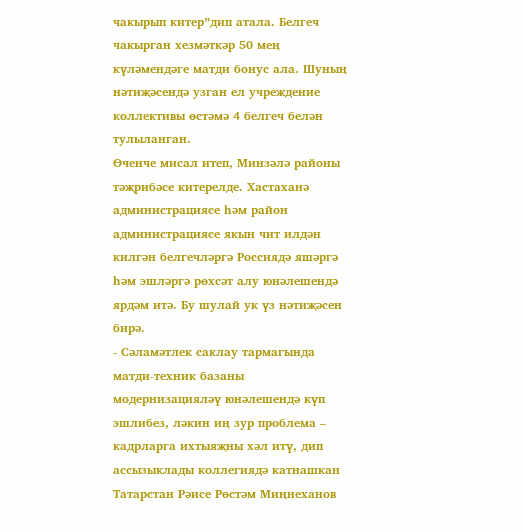чакырып китер”дип атала. Белгеч чакырган хезмәткәр 50 мең күләмендәге матди бонус ала. Шуның нәтиҗәсендә узган ел учреждение коллективы өстәмә 4 белгеч белән тулыланган.
Өченче мисал итеп, Минзәлә районы тәҗрибәсе китерелде. Хастаханә администрациясе һәм район администрациясе якын чит илдән килгән белгечләргә Россиядә яшәргә һәм эшләргә рөхсәт алу юнәлешендә ярдәм итә. Бу шулай ук үз нәтиҗәсен бирә.
- Сәламәтлек саклау тармагында матди-техник базаны модернизацияләү юнәлешендә күп эшлибез, ләкин иң зур проблема – кадрларга ихтыяҗны хәл итү, дип ассызыклады коллегиядә катнашкан Татарстан Рәисе Рөстәм Миңнеханов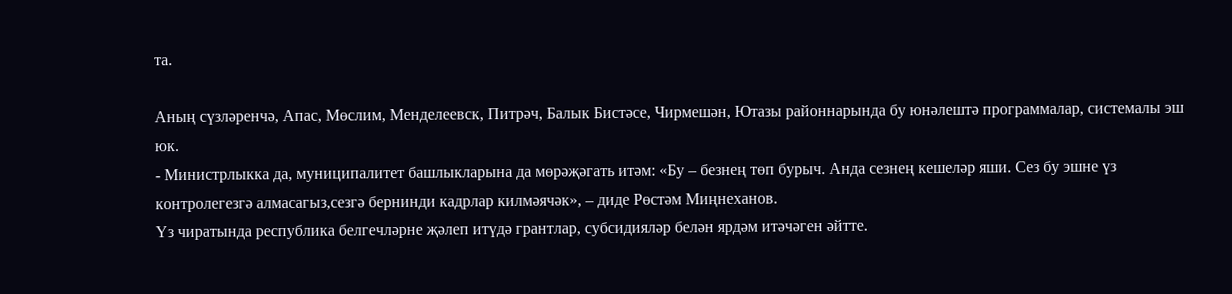та.

Аның сүзләренчә, Апас, Мөслим, Менделеевск, Питрәч, Балык Бистәсе, Чирмешән, Ютазы районнарында бу юнәлештә программалар, системалы эш юк.
- Министрлыкка да, муниципалитет башлыкларына да мөрәҗәгать итәм: «Бу – безнең төп бурыч. Анда сезнең кешеләр яши. Сез бу эшне үз контролегезгә алмасагыз,сезгә бернинди кадрлар килмәячәк», – диде Рөстәм Миңнеханов.
Үз чиратында республика белгечләрне җәлеп итүдә грантлар, субсидияләр белән ярдәм итәчәген әйтте.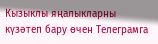Кызыклы яңалыкларны күзәтеп бару өчен Телеграмга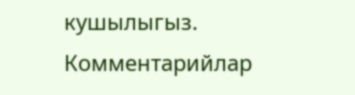кушылыгыз.
Комментарийлар